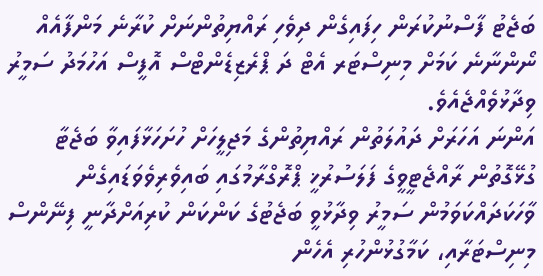ބަޖެޓު ފާސްނުކުރަން ހިފައިގެން ދިވެހި ރައްޔިތުންނަށް ކުރާނެ މަންފާއެއް ނޯންނާނެ ކަމަށް މިނިސްޓަރ އެޓް ދަ ޕްރެޒިޑެންޓްސް އޮފީސް އަހުމަދު ސަމީރު ވިދާޅުވެއްޖެއެވެ.
އަންނަ އަހަރަށް ދައުލަތުން ރައްޔިތުންގެ މަޖިލީހަށް ހުށަހަޅާފައިވާ ބަޖެޓާ ގުޅޭގޮތުން ރާއްޖެޓީވީގެ ފަލަސުރުޚީ ޕްރޮގްރާމުގައި ބައިވެރިވެވަޑައިގެން ވާހަކަދައްކަވަމުން ސަމީރު ވިދާޅުވީ ބަޖެޓުގެ ކަންކަން ކުރިއަށްދާނީ ފިނޭންސް މިނިސްޓަރާއި، ކަމާގުޅުންހުރި އެހެން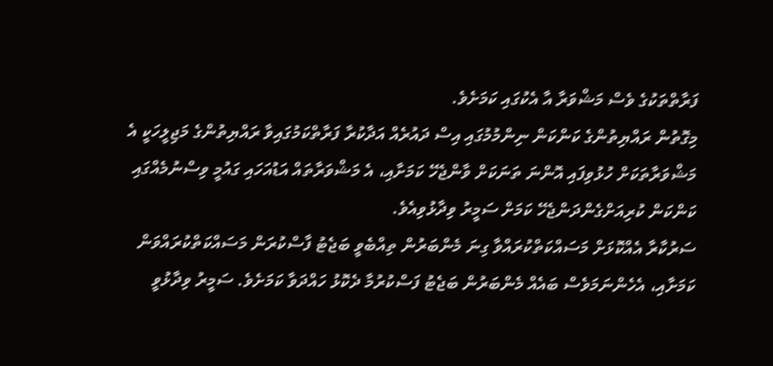ފަރާތްތަކުގެ ވެސް މަޝްވަރާ އާ އެކުގައި ކަމަށެވެ.
މިގޮތުން ރައްޔިތުންގެ ކަންކަން ނިންމުމުގައި އިސް ދައުރެއް އަދާކުރާ ފަރާތްކަމުގައިވާ ރައްޔިތުންގެ މަޖިލީހަކީ އެ މަޝްވަރާތަކަށް ހުޅުވިފައި އޮންނަ ތަނަކަށް ވާންޖެހޭ ކަމަށާއި، އެ މަޝްވަރާތައް އަޑުއަހައި ގައުމީ ވިސްނުމެއްގައި ކަންކަން ކުރިއަށްގެންދަންޖެހޭ ކަމަށް ސަމީރު ވިދާޅުވިއެވެ.
ސަރުކާރާ އެއްކޮޅަށް މަސައްކަތްކުރައްވާ ގިނަ މެންބަރުން ތިއްބެވީ ބަޖެޓު ފާސްކުރަން މަސައްކަތްކުރައްވަން ކަމަށާއި، އެހެންނަމަވެސް ބައެއް މެންބަރުން ބަޖެޓު ފަސްކުރުމާ ދެކޮޅު ހައްދަވާ ކަމަށެވެ. ސަމީރު ވިދާޅުވީ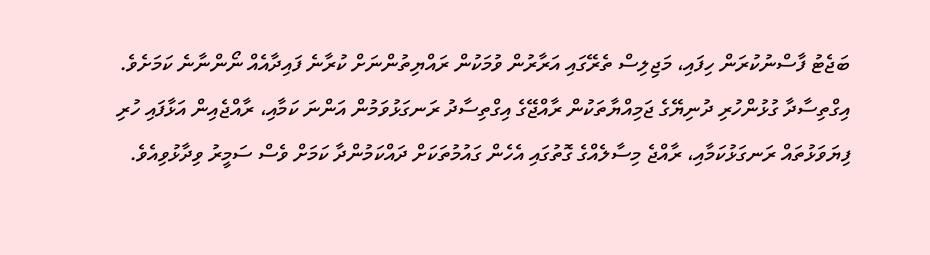ބަޖެޓު ފާސްނުކުރަން ހިފައި، މަޖިލިސް ތެރޭގައި އަރާރުން ވުމަކުން ރައްޔިތުންނަށް ކުރާނެ ފައިދާއެއް ނޯންނާނެ ކަމަށެވެ.
އިގްތިސާދާ ގުޅުންހުރި ދުނިޔޭގެ ޖަމިއްޔާތަކުން ރާއްޖޭގެ އިގްތިސާދު ރަނގަޅުވަމުން އަންނަ ކަމާއި، ރާއްޖެއިން އަޅާފައި ހުރި ފިޔަވަޅުތައް ރަނގަޅުކަމާއި، ރާއްޖެ މިސާލެއްގެ ގޮތުގައި އެހެން ގައުމުތަކަށް ދައްކަމުންދާ ކަމަށް ވެސް ސަމީރު ވިދާޅުވިއެވެ.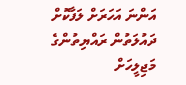އަންނަ އަހަރަށް ލަފާކޮށް ދައުލަތުން ރައްޔިތުންގެ މަޖިލީހަށް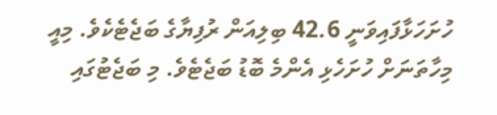ހުށަހަޅާފައިވަނީ 42.6 ބިލިއަން ރުފިޔާގެ ބަޖެޓެކެވެ. މިއީ މިހާތަނަށް ހުށަހެޅި އެންމެ ބޮޑު ބަޖެޓެވެ. މި ބަޖެޓުގައި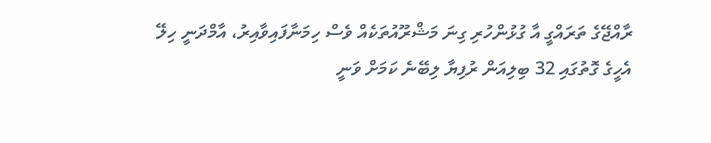ރާއްޖޭގެ ތަރައްގީ އާ ގުޅުންހުރި ގިނަ މަޝްރޫއުތަކެއް ވެސް ހިމަނާފައިވާއިރު، އާމްދަނީ ހިލޭ އެހީގެ ގޮތުގައި 32 ބިލިއަން ރުފިޔާ ލިބޭނެ ކަމަށް ވަނީ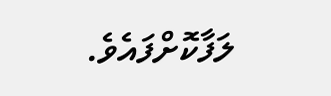ލަފާކޮށްފައެވެ.